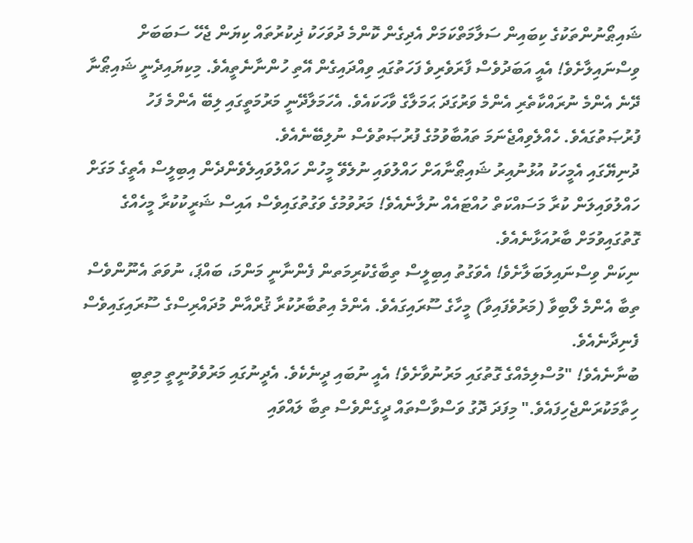ޝައިޠޯނުންތަކުގެ ކިބައިން ސަލާމަތްކަމަށް އެދިގެން ކޮންމެ ދުވަހަކު ޛިކުރުތައް ކިޔަން ޖެހޭ ސަބަބަށް ވިސްނައިލާށެވެ! އެއީ އަބަދުވެސް ފާރަވެރިވެ ފަހަތުގައި ވިއްދައިގެން އޭތި ހުންނާނެތީއެވެ. މިކިޔައިދެނީ ޝައިޠޯނާ ދޭނެ އެންމެ ނުރައްކާތެރި އެންމެ ވަރުގަދަ ޙަމަލާގެ ވާހަކައެވެ. އެހަމަލާދޭނީ މަރުމަތީގައި ލިބޭ އެންމެ ފަހު ފުރުޞަތުގައެވެ. ހެއްލެވިއްޖެނަމަ ތައުބާވުމުގެ ފުރުޞަތުވެސް ނުލިބޭނެއެވެ.
ދުނިޔޭގައި އެމީހަކު އުޅުނުއިރު ޝައިޠޯނާއަށް ހައްލުވައި ނުލެވޭ މީހުން ހައްލުވައިލެވެންދެން އިބިލީސް އެތީގެ މަގަށް ހައްލުވައިލަން ކުރާ މަސައްކަތް ހުއްޓައެއް ނުލާނެއެވެ! މަރުވުމުގެ ވަގުތުގައިވެސް އައިސް ޝަރީކުކުރާ މީހެއްގެ ގޮތުގައިވުމަށް ބާރުއަޅާނެއެވެ.
ނިކަން ވިސްނައިލަބަލާށެވެ! އެވަގުތު އިބިލީސް ތިބާގެކުރިމަތން ފެންނާނީ މަންމަ، ބައްޕަ، ނުވަތަ އެނޫންވެސް ތިބާ އެންމެ ލޯބިވާ (މަރުވެފައިވާ) މީހާގެ ސޫރައިގައެވެ. އެންމެ އިތުބާރުކުރާ ޤުރްއާން މުދައްރިސްގެ ސޫރައިގައިވެސް ފެނިދާނެއެވެ.
ބުނާނެއެވެ! "މުސްލިމެއްގެ ގޮތުގައި މަރުނުވާށެވެ! އެއީ ނުބައި ދީނެކެވެ. އެދީނުގައި މަރުވެވުނީތީ މިތިބީ ހިތާމަކުރަންޖެހިފައެވެ." މިފަދަ ދޮގު ވަސްވާސްތައް ދީގެންވެސް ތިބާ ލައްވައި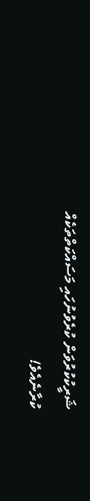ޝަރީކުކުރުވަން ކުރެވުނުހައި މަސައްކަތްތަކެއް ކުރާނެއެވެ!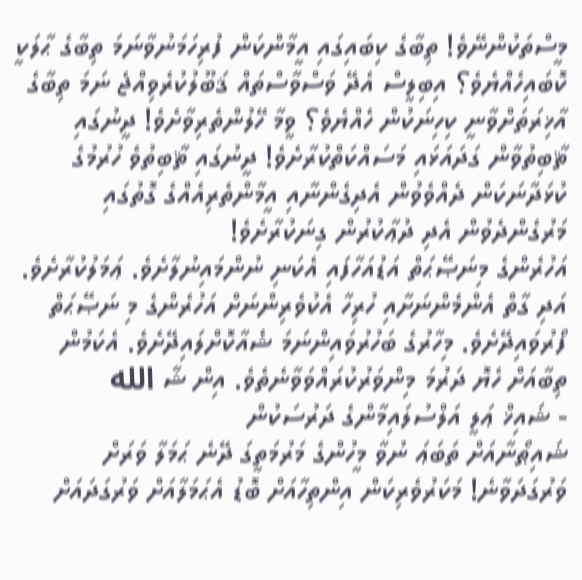މީސްތަކުންނޭވެ! ތިބާގެ ކިބައިގައި އީމާންކަން ފުރިހަމަނުވާނަމަ ތިބާގެ ޙާލަކީ ކޮބައިހެއްޔެވެ؟ އިބިލީސް އެދޭ ވަސްވާސްތައް ޤަބޫލުކުރެވިއްޖެ ނަމަ ތިބާގެ އާޚިރަތަށްވާނީ ކިހިނަކުން ހެއްޔެވެ؟ ވީމާ ހޭލުންތެރިވާށެވެ! ދީނުގައި ޘާބިތުވާން ގަދައަޅައި މަސައްކަތްކުރާށެވެ! ދީނުގައި ޘާބިތުވެ ހުރުމުގެ ކުޅަދާނަކަން ދެއްވެވުން އެދިގެންނާއި އީމާންތެރިއެއްގެ ގޮތުގައި މަރުގެންދެވުން އެދި ދުޢާކުރުން ގިނަކުރާށެވެ!
އަހުރެންގެ މިނަޞޭޙަތް އަޑުއަހާފައި އެކަނި ނުންމައިނުލާށެވެ. ޢަމަލުކުރާށެވެ. އަދި ގާތް އެންމެންނަށާއި ހުރިހާ އެކުވެރިންނަށް އަހުރެންގެ މި ނަޞޭޙަތް ފޯރުވައިދޭށެވެ. މިހާރުގެ ބަހުރުވައިންނަމަ ޝެއާކޮށްލައިދޭށެވެ. އެކަމުން ތިބާއަށް ހެޔޮ ދަރުމަ މިންވަރުކުރައްވަވާނެތެވެ. އިން ޝާ الله
- ޝައިޚް ޢަލީ އަލްސުލައިމާންގެ ދަރުސަކުން
ޝައިޠޯނާއަށް ތަބަޢަ ނުވާ މީހުންގެ މަރުމަތީގަ ދޭނެ ޙަމަލާ ވަރަށް ވަރުގަދަވާނެ! މަކަރުވެރިކަން އިންތިހާއަށް ބޮޑު އެޙަމަލާއަށް ވަރުގަދައަށް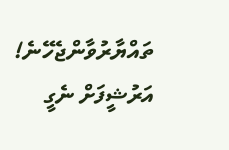ތައްޔާރުވާންޖެހޭނެ!
އަރުޝީފަށް ނެގީ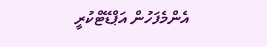އެންމެފަހުން އަޕްޑޭޓްކުރީ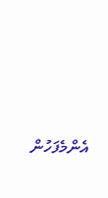އެންމެފަހުން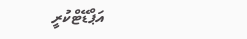އަޕްޑޭޓްކުރީ